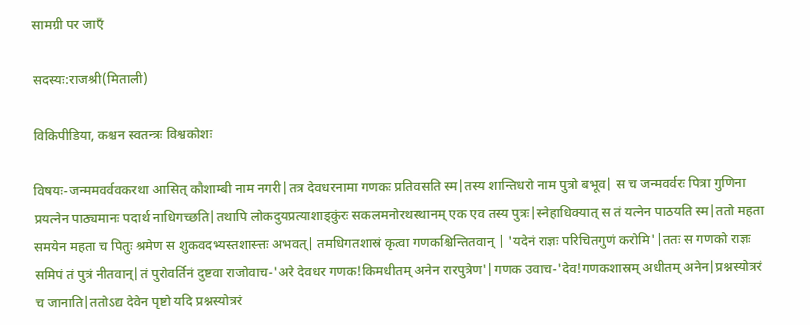सामग्री पर जाएँ

सदस्यः:राजश्री(मिताली)

विकिपीडिया, कश्चन स्वतन्त्रः विश्वकोशः

विषयः-जन्ममवर्ववकरथा आसित् कौशाम्बी नाम नगरी|तत्र देवधरनामा गणकः प्रतिवसति स्म|तस्य शान्तिधरो नाम पुत्रो बभूव| स च जन्मवर्वरः पित्रा गुणिना प्रयत्नेन पाठ्यमानः पदार्थ नाधिगच्छति|तथापि लोकदुयप्रत्याशाड्कुंरः सकलमनोरथस्थानम् एक एव तस्य पुत्रः|स्नेहाधिक्यात् स तं यत्नेन पाठयति स्म|ततो महता समयेन महता च पितुः श्रमेण स शुकवदभ्यस्तशास्त्तः अभवत्| तमधिगतशास्रं कृत्वा गणकश्चिन्तितवान् | 'यदेनं राज्ञः परिचितगुणं करोमि'|ततः स गणको राज्ञः समिपं तं पुत्रं नीतवान्|तं पुरोवर्तिनं दुष्टवा राजोवाच-'अरे देवधर गणक!किमधीतम् अनेन रारपुत्रेण'|गणक उवाच-'देव!गणकशास्रम् अधीतम् अनेन|प्रश्नस्योत्ररं च जानाति|ततोऽद्य देवेन पृष्टो यदि प्रश्नस्योत्ररं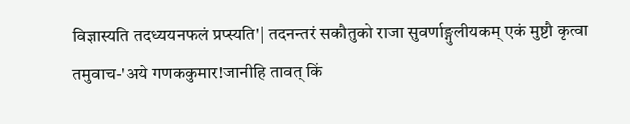विज्ञास्यति तदध्ययनफलं प्रप्स्यति'| तदनन्तरं सकौतुको राजा सुवर्णाङ्गुलीयकम् एकं मुष्टौ कृत्वा तमुवाच-'अये गणककुमार!जानीहि तावत् किं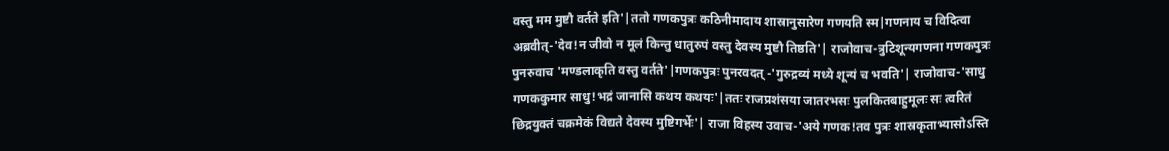वस्तु मम मुष्टौ वर्तते इति'|ततो गणकपुत्रः कठिनीमादाय शास्रानुसारेण गणयति स्म|गणनाय च विदित्वा अब्रवीत्-'देव!न जीवो न मूलं किन्तु धातुरुपं वस्तु देवस्य मुष्टौ तिष्ठति'| राजोवाच-त्रुटिशून्यगणना गणकपुत्रः पुनरुवाच 'मण्डलाकृति वस्तु वर्तते'|गणकपुत्रः पुनरवदत् -'गुरुद्रव्यं मध्ये शून्यं च भवति'| राजोवाच-'साधु गणककुमार साधु!भद्रं जानासि कथय कथयः'|ततः राजप्रशंसया जातरभसः पुलकितबाहुमूलः सः त्वरितं छिद्रयुक्तं चक्रमेकं विद्यते देवस्य मुष्टिगर्भेः'| राजा विहस्य उवाच-'अये गणक!तव पुत्रः शास्रकृताभ्यासोऽस्ति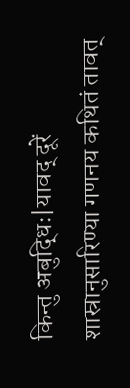किन्तु अबुद्धिः|यावद् दूरें शास्रानुसारिण्या गणनय कथितं तावत्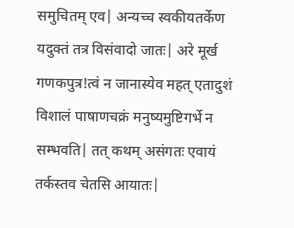समुचितम् एव| अन्यच्च स्वकीयतर्केण यदुक्तं तत्र विसंवादो जातः| अरे मूर्ख गणकपुत्र!त्वं न जानास्येव महत् एतादुशं विशालं पाषाणचक्रं मनुष्यमुष्टिगर्भे न सम्भवति| तत् कथम् असंगतः एवायं तर्कस्तव चेतसि आयातः|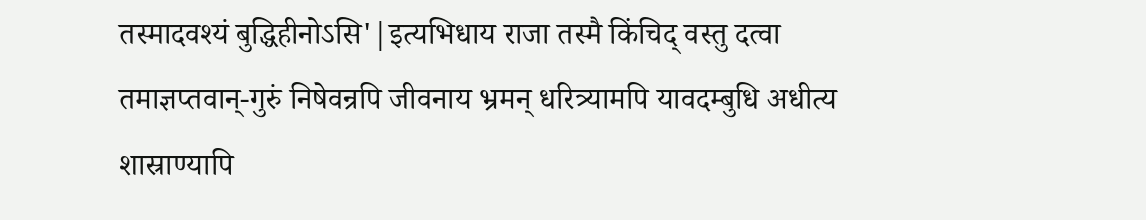तस्मादवश्यं बुद्धिहीनोऽसि'|इत्यभिधाय राजा तस्मै किंचिद् वस्तु दत्वा तमाज्ञप्तवान्-गुरुं निषेवन्रपि जीवनाय भ्रमन् धरित्र्यामपि यावदम्बुधि अधीत्य शास्राण्यापि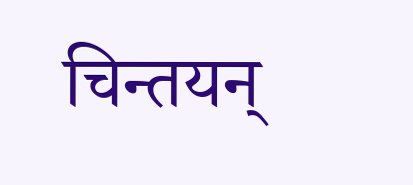चिन्तयन्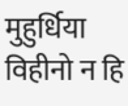मुहुर्धिया विहीनो न हि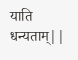याति धन्यताम्||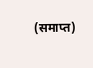(समाप्त)